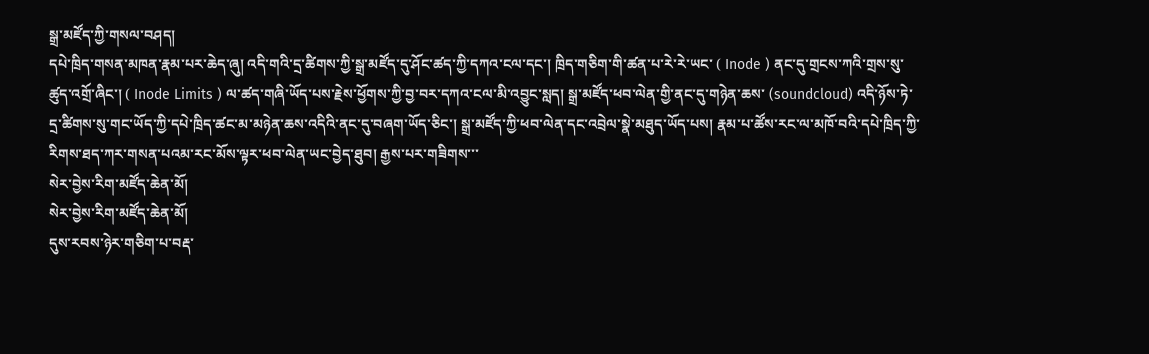སྒྲ་མཛོད་ཀྱི་གསལ་བཤད།
དཔེ་ཁྲིད་གསན་མཁན་རྣམ་པར་ཆེད་ཞུ། འདི་གའི་དྲ་ཚིགས་ཀྱི་སྒྲ་མཛོད་དུ་ཤོང་ཚད་ཀྱི་དཀའ་ངལ་དང་། ཁྲིད་གཅིག་གི་ཚན་པ་རེ་རེ་ཡང་ ( Inode ) ནང་དུ་གྲངས་ཀའི་གྲས་སུ་ཚུད་འགྲོ་ཞིང་། ( Inode Limits ) ལ་ཚད་གཞི་ཡོད་པས་རྗེས་ཕྱོགས་ཀྱི་བྱ་བར་དཀའ་ངལ་མི་འབྱུང་སླད། སྒྲ་མཛོད་ཕབ་ལེན་གྱི་ནང་དུ་གཉེན་ཆས་ (soundcloud) འདི་ཉོས་ཏེ་དྲ་ཚིགས་སུ་གང་ཡོད་ཀྱི་དཔེ་ཁྲིད་ཚང་མ་མཉེན་ཆས་འདིའི་ནང་དུ་བཞག་ཡོད་ཅིང་། སྒྲ་མཛོད་ཀྱི་ཕབ་ལེན་དང་འབྲེལ་སྣེ་མཐུད་ཡོད་པས། རྣམ་པ་ཚོས་རང་ལ་མཁོ་བའི་དཔེ་ཁྲིད་ཀྱི་རིགས་ཐད་ཀར་གསན་པའམ་རང་མོས་ལྟར་ཕབ་ལེན་ཡང་བྱེད་ཐུབ། རྒྱས་པར་གཟིགས་་་
སེར་བྱེས་རིག་མཛོད་ཆེན་མོ།
སེར་བྱེས་རིག་མཛོད་ཆེན་མོ།
དུས་རབས་ཉེར་གཅིག་པ་བརྡ་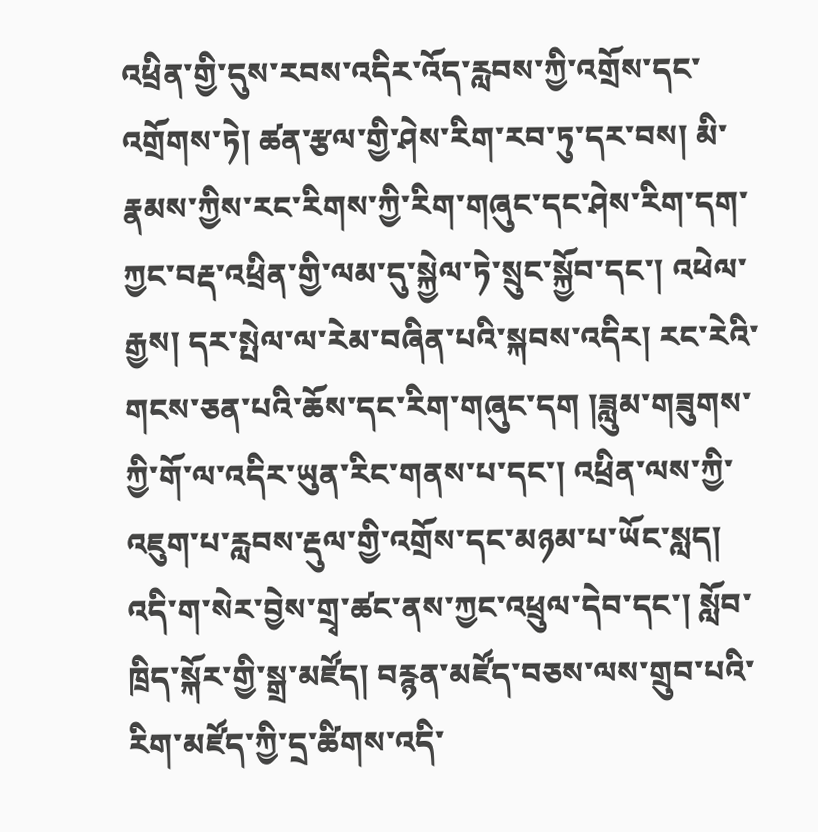འཕྲིན་གྱི་དུས་རབས་འདིར་འོད་རླབས་ཀྱི་འགྲོས་དང་འགྲོགས་ཏེ། ཚན་རྩལ་གྱི་ཤེས་རིག་རབ་ཏུ་དར་བས། མི་རྣམས་ཀྱིས་རང་རིགས་ཀྱི་རིག་གཞུང་དང་ཤེས་རིག་དག་ཀྱང་བརྡ་འཕྲིན་གྱི་ལམ་དུ་སྐྱེལ་ཏེ་སྲུང་སྐྱོབ་དང་། འཕེལ་རྒྱས། དར་སྤེལ་ལ་རེམ་བཞིན་པའི་སྐབས་འདིར། རང་རེའི་གངས་ཅན་པའི་ཆོས་དང་རིག་གཞུང་དག །ཟླུམ་གཟུགས་ཀྱི་གོ་ལ་འདིར་ཡུན་རིང་གནས་པ་དང་། འཕྲིན་ལས་ཀྱི་འཇུག་པ་རླབས་རྡུལ་གྱི་འགྲོས་དང་མཉམ་པ་ཡོང་སླད། འདི་ག་སེར་བྱེས་གྲྭ་ཚང་ནས་ཀྱང་འཕྲུལ་དེབ་དང་། སློབ་ཁྲིད་སྐོར་གྱི་སྒྲ་མཛོད། བརྙན་མཛོད་བཅས་ལས་གྲུབ་པའི་རིག་མཛོད་ཀྱི་དྲ་ཚིགས་འདི་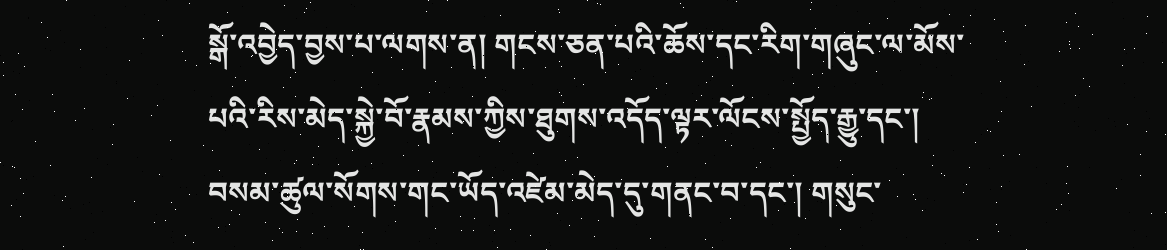སྒོ་འབྱེད་བྱས་པ་ལགས་ན། གངས་ཅན་པའི་ཆོས་དང་རིག་གཞུང་ལ་མོས་པའི་རིས་མེད་སྐྱེ་བོ་རྣམས་ཀྱིས་ཐུགས་འདོད་ལྟར་ལོངས་སྤྱོད་རྒྱུ་དང་། བསམ་ཚུལ་སོགས་གང་ཡོད་འཛེམ་མེད་དུ་གནང་བ་དང་། གསུང་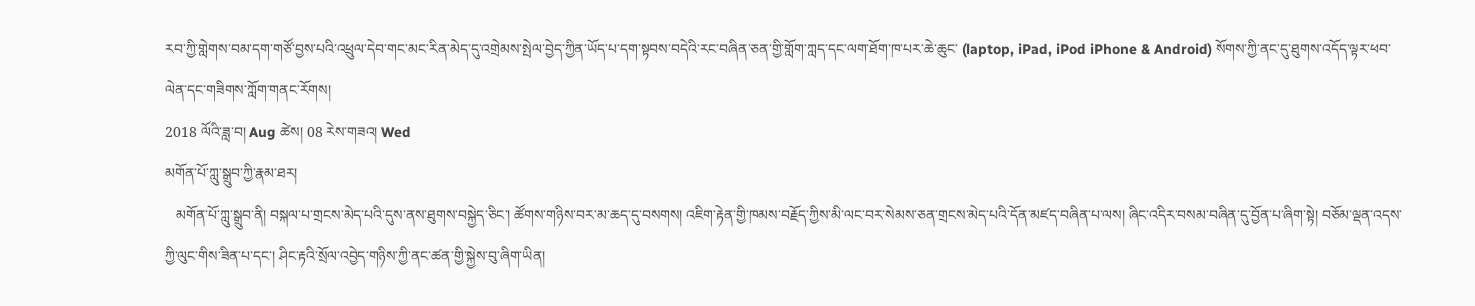རབ་ཀྱི་གླེགས་བམ་དག་གཙོ་བྱས་པའི་འཕྲུལ་དེབ་གང་མང་རིན་མེད་དུ་འགྲེམས་སྤེལ་བྱེད་ཀྱིན་ཡོད་པ་དག་སྟབས་བདེའི་རང་བཞིན་ཅན་གྱི་གློག་ཀླད་དང་ལག་ཐོག་ཁ་པར་ཆེ་ཆུང་ (laptop, iPad, iPod iPhone & Android) སོགས་ཀྱི་ནང་དུ་ཐུགས་འདོད་ལྟར་ཕབ་ལེན་དང་གཟིགས་ཀློག་གནང་རོགས།
2018 ལོའི་ཟླ་བ། Aug ཚེས། 08 རེས་གཟའ། Wed
མགོན་པོ་ཀླུ་སྒྲུབ་ཀྱི་རྣམ་ཐར།
   མགོན་པོ་ཀླུ་སྒྲུབ་ནི། བསྐལ་པ་གྲངས་མེད་པའི་དུས་ནས་ཐུགས་བསྐྱེད་ཅིང་། ཚོགས་གཉིས་བར་མ་ཆད་དུ་བསགས། འཇིག་རྟེན་གྱི་ཁམས་བརྗོད་ཀྱིས་མི་ལང་བར་སེམས་ཅན་གྲངས་མེད་པའི་དོན་མཛད་བཞིན་པ་ལས། ཞིང་འདིར་བསམ་བཞིན་དུ་བྱོན་པ་ཞིག་སྟེ། བཅོམ་ལྡན་འདས་ཀྱི་ལུང་གིས་ཟིན་པ་དང་། ཤིང་རྟའི་སྲོལ་འབྱེད་གཉིས་ཀྱི་ནང་ཚན་གྱི་སྐྱེས་བུ་ཞིག་ཡིན།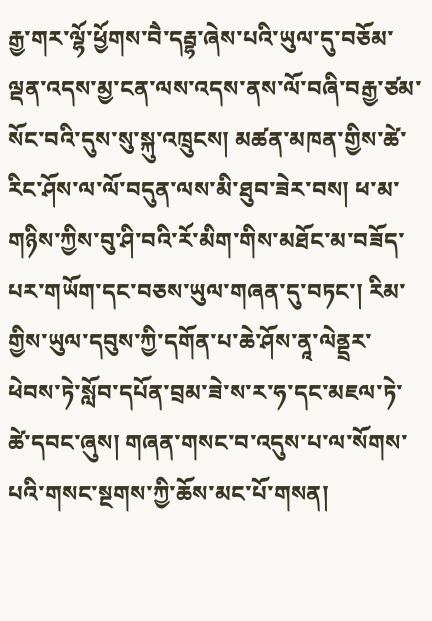རྒྱ་གར་ལྷོ་ཕྱོགས་བཻ་དརྦྷ་ཞེས་པའི་ཡུལ་དུ་བཅོམ་ལྡན་འདས་མྱ་ངན་ལས་འདས་ནས་ལོ་བཞི་བརྒྱ་ཙམ་སོང་བའི་དུས་སུ་སྐུ་འཁྲུངས། མཚན་མཁན་གྱིས་ཚེ་རིང་ཤོས་ལ་ལོ་བདུན་ལས་མི་ཐུབ་ཟེར་བས། ཕ་མ་གཉིས་ཀྱིས་བུ་ཤི་བའི་རོ་མིག་གིས་མཐོང་མ་བཟོད་པར་གཡོག་དང་བཅས་ཡུལ་གཞན་དུ་བཏང་། རིམ་གྱིས་ཡུལ་དབུས་ཀྱི་དགོན་པ་ཆེ་ཤོས་ནཱ་ལེནྡྲར་ཕེབས་ཏེ་སློབ་དཔོན་བྲམ་ཟེ་ས་ར་ཧ་དང་མཇལ་ཏེ་ཚེ་དབང་ཞུས། གཞན་གསང་བ་འདུས་པ་ལ་སོགས་པའི་གསང་སྔགས་ཀྱི་ཆོས་མང་པོ་གསན།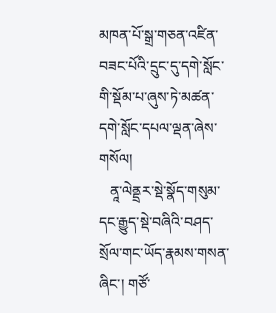མཁན་པོ་སྒྲ་གཅན་འཛིན་བཟང་པོའི་དྲུང་དུ་དགེ་སློང་གི་སྡོམ་པ་ཞུས་ཏེ་མཚན་དགེ་སློང་དཔལ་ལྡན་ཞེས་གསོལ།
   ནཱ་ལེནྡྲར་སྡེ་སྣོད་གསུམ་དང་རྒྱུད་སྡེ་བཞིའི་བཤད་སྲོལ་གང་ཡོད་རྣམས་གསན་ཞིང་། གཙོ་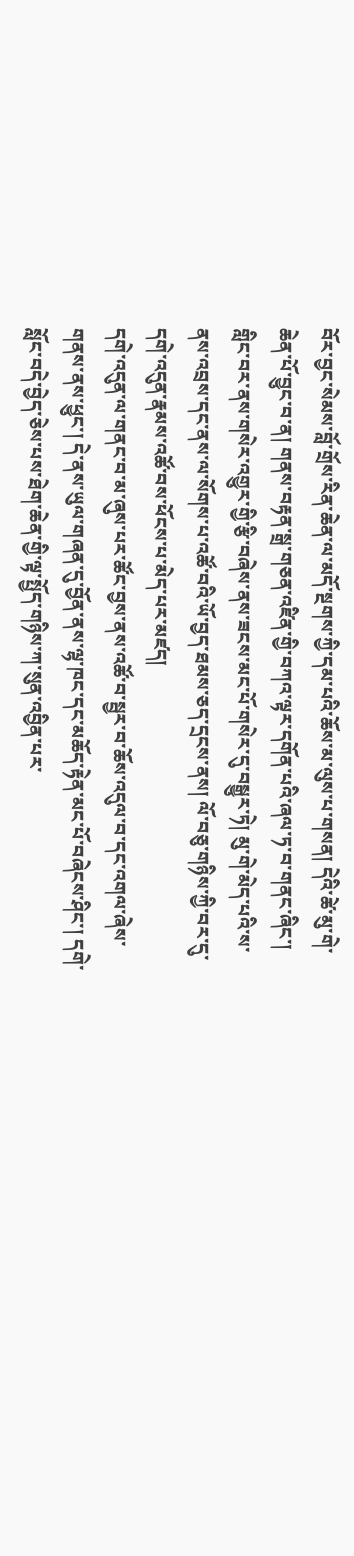བོར་བྱང་སེམས་བློ་གྲོས་རིན་ཆེན་ལ་མདོ་སྔགས་ཀྱི་དམ་པའི་ཆོས་མ་ལུས་པ་གསན། དེའི་ཚེ་མུ་གེ་ཆེན་པོ་བྱུང་བ་ན། གནས་བརྟན་སྒྲ་གཅན་འཛིན་གྱི་བཀའ་ལྟར་དགོན་པའི་ཞལ་ཏ་བ་གནང་ཞིང་། གླིང་བར་ནས་གསེར་འགྱུར་གྱི་རྩི་བཞེས་ནས་ཟངས་མང་པོ་གསེར་དུ་བསྒྱུར་ཏེ། མུ་གེ་མེད་པའི་ས་ནས་འབྲས་དང་ནས་ལ་སོགས་པ་འཚོ་བའི་ཡོ་བྱད་ཐམས་ཅད་དྲངས་ནས། ལོ་བཅུ་གཉིས་ཀྱི་བར་དུ་དགེ་འདུན་རྣམས་འཚོ་བས་ཕོངས་པ་མེད་པར་མཛད།
དགེ་འདུན་ལ་གནང་བ་མ་ཞུས་པར་ཚོང་བྱས་ནས་འཚོ་བ་སྦྱར་བ་ཆོས་འདུལ་བ་དང་འགལ་ཞེས་གནས་ནས་ཕྱུང་། དེ་ནས་ཡུལ་གཞན་དུ་བྱོན་ནས་ལྷ་ཁང་དང་མཆོད་རྟེན་མང་པོ་བཞེངས་ཤིང་། དགེ་སློང་བདེ་བྱེད་ཅེས་པས་ཐེག་ཆེན་གྱི་ལྟ་སྤྱོད་གཉིས་ཀ་སུན་འབྱིན་པར་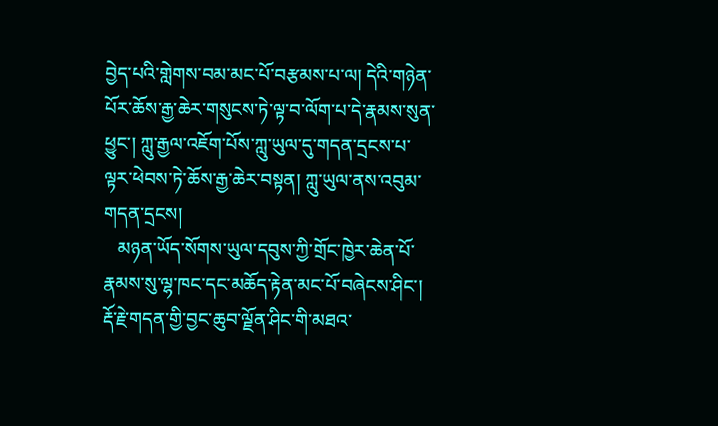བྱེད་པའི་གླེགས་བམ་མང་པོ་བརྩམས་པ་ལ། དེའི་གཉེན་པོར་ཆོས་རྒྱ་ཆེར་གསུངས་ཏེ་ལྟ་བ་ལོག་པ་དེ་རྣམས་སུན་ཕྱུང་། ཀླུ་རྒྱལ་འཇོག་པོས་ཀླུ་ཡུལ་དུ་གདན་དྲངས་པ་ལྟར་ཕེབས་ཏེ་ཆོས་རྒྱ་ཆེར་བསྟན། ཀླུ་ཡུལ་ནས་འབུམ་གདན་དྲངས།
   མཉན་ཡོད་སོགས་ཡུལ་དབུས་ཀྱི་གྲོང་ཁྱེར་ཆེན་པོ་རྣམས་སུ་ལྷ་ཁང་དང་མཆོད་རྟེན་མང་པོ་བཞེངས་ཤིང་། རྡོ་རྗེ་གདན་གྱི་བྱང་ཆུབ་ལྗོན་ཤིང་གི་མཐའ་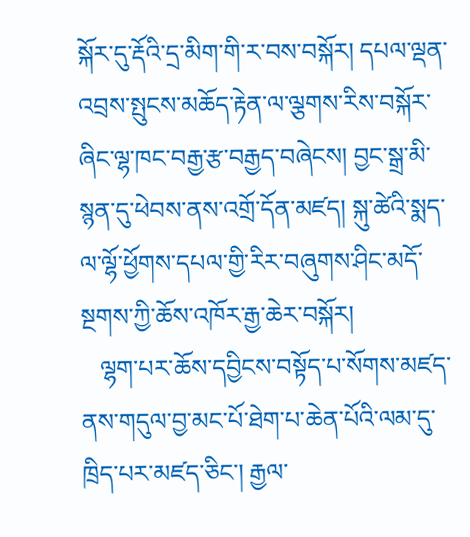སྐོར་དུ་རྡོའི་དྲ་མིག་གི་ར་བས་བསྐོར། དཔལ་ལྡན་འབྲས་སྤུངས་མཆོད་རྟེན་ལ་ལྕགས་རིས་བསྐོར་ཞིང་ལྷ་ཁང་བརྒྱ་རྩ་བརྒྱད་བཞེངས། བྱང་སྒྲ་མི་སྙན་དུ་ཕེབས་ནས་འགྲོ་དོན་མཛད། སྐུ་ཚེའི་སྨད་ལ་ལྷོ་ཕྱོགས་དཔལ་གྱི་རིར་བཞུགས་ཤིང་མདོ་སྔགས་ཀྱི་ཆོས་འཁོར་རྒྱ་ཆེར་བསྐོར།
   ལྷག་པར་ཆོས་དབྱིངས་བསྟོད་པ་སོགས་མཛད་ནས་གདུལ་བྱ་མང་པོ་ཐེག་པ་ཆེན་པོའི་ལམ་དུ་ཁྲིད་པར་མཛད་ཅིང་། རྒྱལ་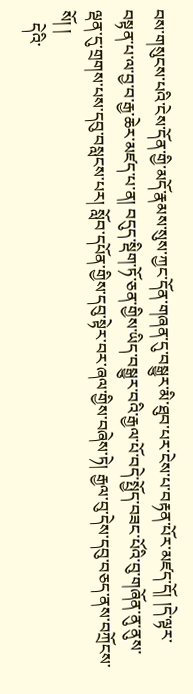བས་གསུངས་པའི་ངེས་དོན་གྱི་མདོ་རྣམས་སུས་ཀྱང་དོན་གཞན་དུ་བསྒྱུར་མི་ཐུབ་པར་ངེས་པ་བརྟན་པོར་མཛད་དོ། །དེ་ལྟར་བསྟན་པ་ལ་བྱ་བ་རྒྱ་ཆེར་མཛད་པ་ན། བདུད་སྡིག་ཏོ་ཅན་གྱིས་ཡིད་བསྒྱུར་བའི་རྒྱལ་པོ་བདེ་སྤྱོད་བཟང་པོའི་བུ་གཞོན་ནུ་ནུས་ལྡན་དུ་གྲགས་པས་དབུ་བསླངས་པར། སློབ་དཔོན་གྱིས་དབུ་སྟེར་བར་ཞལ་གྱིས་བཞེས་ཏེ། རྒྱལ་བུ་དེས་དབུ་བཅད་ནས་བཀྲོངས་སོ། །
   དེའི་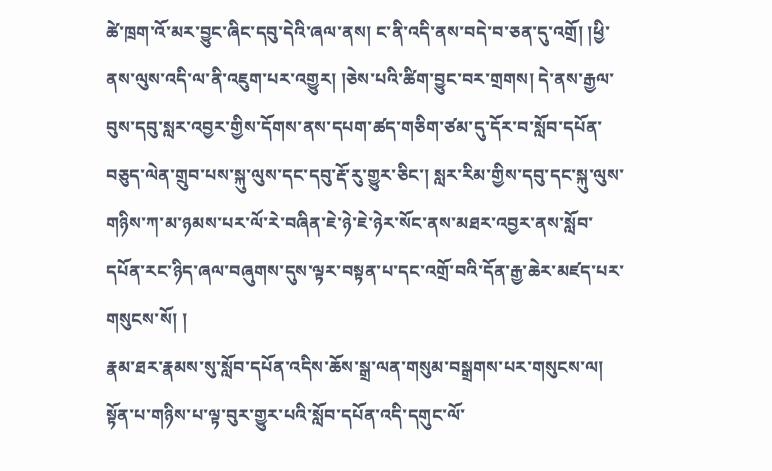ཚེ་ཁྲག་འོ་མར་བྱུང་ཞིང་དབུ་དེའི་ཞལ་ནས། ང་ནི་འདི་ནས་བདེ་བ་ཅན་དུ་འགྲོ། །ཕྱི་ནས་ལུས་འདི་ལ་ནི་འཇུག་པར་འགྱུར། །ཅེས་པའི་ཚིག་བྱུང་བར་གྲགས། དེ་ནས་རྒྱལ་བུས་དབུ་སླར་འབྱར་གྱིས་དོགས་ནས་དཔག་ཚད་གཅིག་ཙམ་དུ་དོར་བ་སློབ་དཔོན་བཅུད་ལེན་གྲུབ་པས་སྐུ་ལུས་དང་དབུ་རྡོ་རུ་གྱུར་ཅིང་། སླར་རིམ་གྱིས་དབུ་དང་སྐུ་ལུས་གཉིས་ཀ་མ་ཉམས་པར་ལོ་རེ་བཞིན་ཇེ་ཉེ་ཇེ་ཉེར་སོང་ནས་མཐར་འབྱར་ནས་སློབ་དཔོན་རང་ཉིད་ཞལ་བཞུགས་དུས་ལྟར་བསྟན་པ་དང་འགྲོ་བའི་དོན་རྒྱ་ཆེར་མཛད་པར་གསུངས་སོ། །
རྣམ་ཐར་རྣམས་སུ་སློབ་དཔོན་འདིས་ཆོས་སྒྲ་ལན་གསུམ་བསྒྲགས་པར་གསུངས་ལ། སྟོན་པ་གཉིས་པ་ལྟ་བུར་གྱུར་པའི་སློབ་དཔོན་འདི་དགུང་ལོ་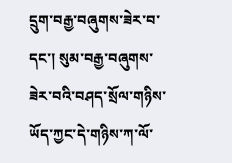དྲུག་བརྒྱ་བཞུགས་ཟེར་བ་དང་། སུམ་བརྒྱ་བཞུགས་ཟེར་བའི་བཤད་སྲོལ་གཉིས་ཡོད་ཀྱང་དེ་གཉིས་ཀ་ལོ་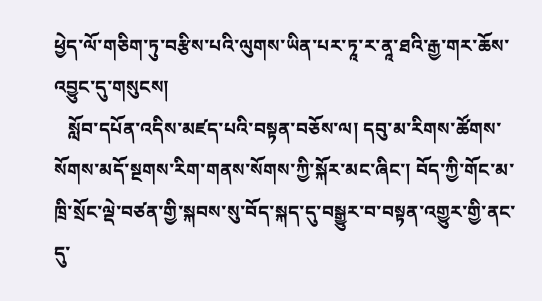ཕྱེད་ལོ་གཅིག་ཏུ་བརྩིས་པའི་ལུགས་ཡིན་པར་ཏཱ་ར་ནཱ་ཐའི་རྒྱ་གར་ཆོས་འབྱུང་དུ་གསུངས།
   སློབ་དཔོན་འདིས་མཛད་པའི་བསྟན་བཅོས་ལ། དབུ་མ་རིགས་ཚོགས་སོགས་མདོ་སྔགས་རིག་གནས་སོགས་ཀྱི་སྐོར་མང་ཞིང་། བོད་ཀྱི་གོང་མ་ཁྲི་སྲོང་ལྡེ་བཙན་གྱི་སྐབས་སུ་བོད་སྐད་དུ་བསྒྱུར་བ་བསྟན་འགྱུར་གྱི་ནང་དུ་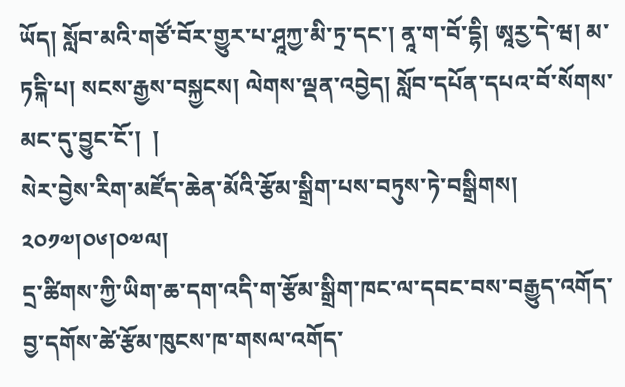ཡོད། སློབ་མའི་གཙོ་བོར་གྱུར་པ་ཤཱཀྱ་མི་ཏྲ་དང་། ནཱ་ག་བོ་དྷི། ཨཱརྱ་དེ་ཝ། མ་ཏངྐི་པ། སངས་རྒྱས་བསྐྱངས། ལེགས་ལྡན་འབྱེད། སློབ་དཔོན་དཔའ་བོ་སོགས་མང་དུ་བྱུང་ངོ་།  །
སེར་བྱེས་རིག་མཛོད་ཆེན་མོའི་རྩོམ་སྒྲིག་པས་བཏུས་ཏེ་བསྒྲིགས། ༢༠༡༧།༠༦།༠༧ལ།
དྲ་ཚིགས་ཀྱི་ཡིག་ཆ་དག་འདི་ག་རྩོམ་སྒྲིག་ཁང་ལ་དབང་བས་བརྒྱུད་འགོད་བྱ་དགོས་ཚེ་རྩོམ་ཁུངས་ཁ་གསལ་འགོད་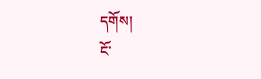དགོས།
ངོ་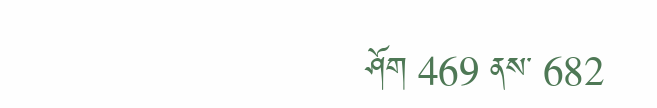ཤོག 469 ནས་ 682